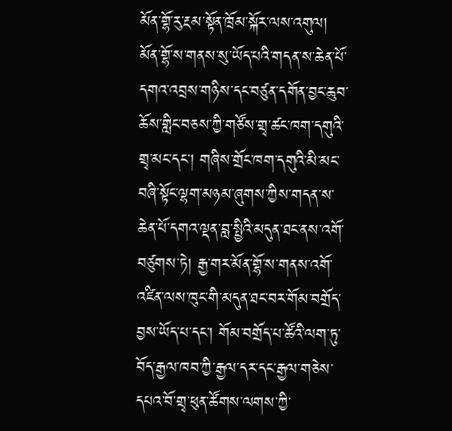མོན་གྷོ་རུ་རྔམ་སྟོན་ཁྲོམ་སྐོར་ལས་འགུལ།
མོན་གྷོ་ས་གནས་སུ་ཡོད་པའི་གདན་ས་ཆེན་པོ་དགའ་འབྲས་གཉིས་དང་བཙུན་དགོན་བྱང་ཆུབ་ཆོས་གླིང་བཅས་ཀྱི་གཙོས་གྲྭ་ཚང་ཁག་དགུའི་གྲྭ་མང་དང། གཞིས་གྲོང་ཁག་དགུའི་མི་མང་བཞི་སྟོང་ལྷག་མཉམ་ཞུགས་ཀྱིས་གདན་ས་ཆེན་པོ་དགའ་ལྡན་བླ་སྤྱིའི་མདུན་ཐང་ནས་འགོ་བཙུགས་ཏེ། རྒྱ་གར་མོན་གྷོ་ས་གནས་འགོ་འཛིན་ལས་ཁུང་གི་མདུན་ཐང་བར་གོམ་བགྲོད་བྱས་ཡོད་པ་དང་། གོམ་བགྲོད་པ་ཚོའི་ལག་ཏུ་བོད་རྒྱལ་ཁབ་ཀྱི་རྒྱལ་དར་དང་རྒྱལ་གཅེས་དཔའ་བོ་གྲྭ་ཕུན་ཚོགས་ལགས་ཀྱི་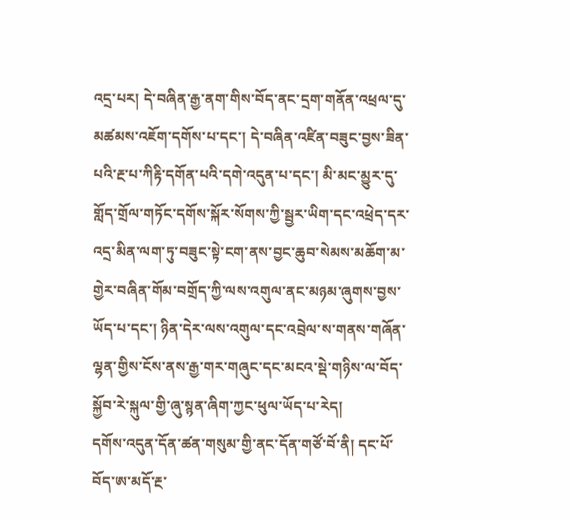འདྲ་པར། དེ་བཞིན་རྒྱ་ནག་གིས་བོད་ནང་དྲག་གནོན་འཕྲལ་དུ་མཚམས་འཇོག་དགོས་པ་དང་། དེ་བཞིན་འཛིན་བཟུང་བྱས་ཟིན་པའི་རྔ་པ་ཀིརྟི་དགོན་པའི་དགེ་འདུན་པ་དང་། མི་མང་མྱུར་དུ་གློད་གྲོལ་གཏོང་དགོས་སྐོར་སོགས་ཀྱི་སྦྱར་ཡིག་དང་འཕྲེད་དར་འདྲ་མིན་ལག་ཏུ་བཟུང་སྟེ་ངག་ནས་བྱང་ཆུབ་སེམས་མཆོག་མ་གྱེར་བཞིན་གོམ་བགྲོད་ཀྱི་ལས་འགུལ་ནང་མཉམ་ཞུགས་བྱས་ཡོད་པ་དང་། ཉིན་དེར་ལས་འགུལ་དང་འབྲེལ་ས་གནས་གཞོན་ལྷན་གྱིས་ངོས་ནས་རྒྱ་གར་གཞུང་དང་མངའ་སྡེ་གཉིས་ལ་བོད་སྐྱོབ་རེ་སྐུལ་གྱི་ཞུ་སྙན་ཞིག་ཀྱང་ཕུལ་ཡོད་པ་རེད།
དགོས་འདུན་དོན་ཚན་གསུམ་གྱི་ནང་དོན་གཙོ་བོ་ནི། དང་པོ་བོད་ཨ་མདོ་རྔ་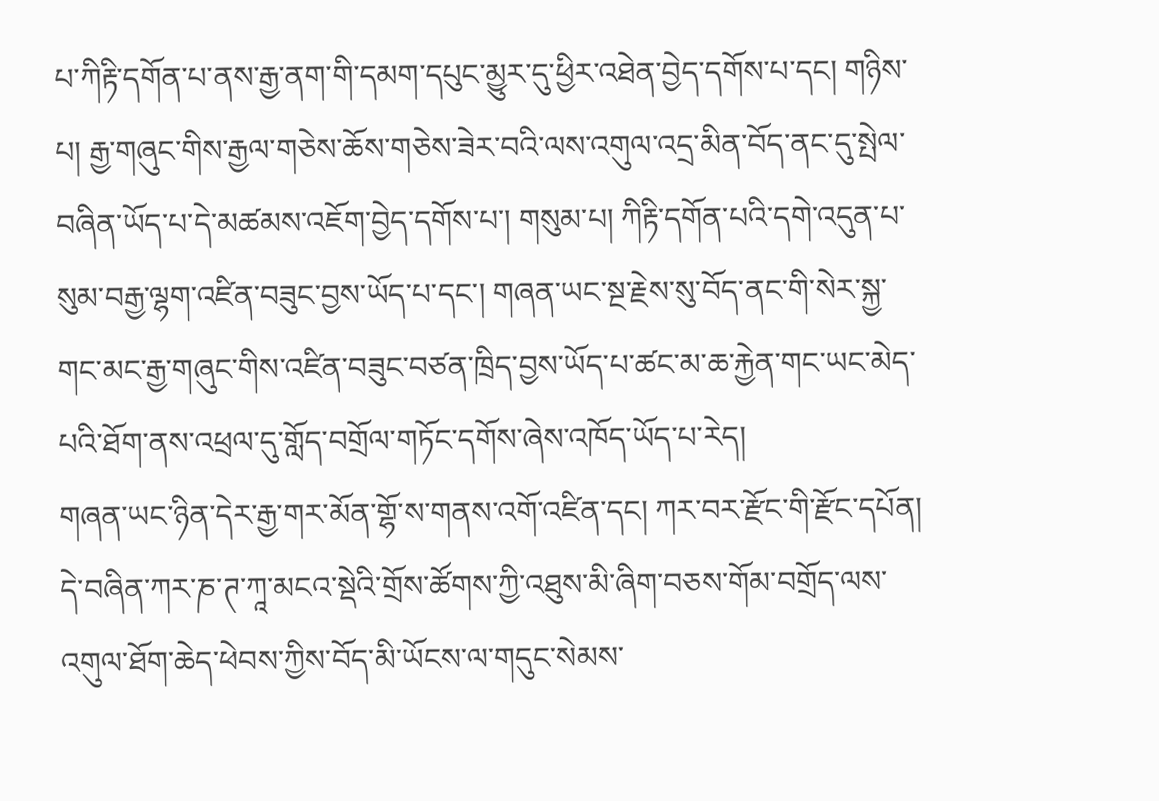པ་ཀིརྟི་དགོན་པ་ནས་རྒྱ་ནག་གི་དམག་དཔུང་མྱུར་དུ་ཕྱིར་འཐེན་བྱེད་དགོས་པ་དང། གཉིས་པ། རྒྱ་གཞུང་གིས་རྒྱལ་གཅེས་ཆོས་གཅེས་ཟེར་བའི་ལས་འགུལ་འདྲ་མིན་བོད་ནང་དུ་སྤེལ་བཞིན་ཡོད་པ་དེ་མཚམས་འཇོག་བྱེད་དགོས་པ་། གསུམ་པ། ཀིརྟི་དགོན་པའི་དགེ་འདུན་པ་སུམ་བརྒྱ་ལྷག་འཛིན་བཟུང་བྱས་ཡོད་པ་དང་། གཞན་ཡང་སྔ་རྗེས་སུ་བོད་ནང་གི་སེར་སྐྱ་གང་མང་རྒྱ་གཞུང་གིས་འཛིན་བཟུང་བཙན་ཁྲིད་བྱས་ཡོད་པ་ཚང་མ་ཆ་རྐྱེན་གང་ཡང་མེད་པའི་ཐོག་ནས་འཕྲལ་དུ་གློད་བགྲོལ་གཏོང་དགོས་ཞེས་འཁོད་ཡོད་པ་རེད།
གཞན་ཡང་ཉིན་དེར་རྒྱ་གར་མོན་གྷོ་ས་གནས་འགོ་འཛིན་དང། ཀར་བར་རྫོང་གི་རྫོང་དཔོན། དེ་བཞིན་ཀར་ཎ་ཊ་ཀཱ་མངའ་སྡེའི་གྲོས་ཚོགས་ཀྱི་འཐུས་མི་ཞིག་བཅས་གོམ་བགྲོད་ལས་འགུལ་ཐོག་ཆེད་ཕེབས་ཀྱིས་བོད་མི་ཡོངས་ལ་གདུང་སེམས་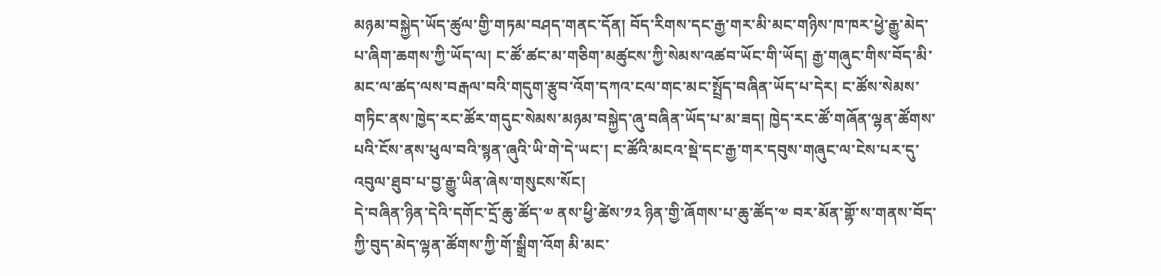མཉམ་བསྐྱེད་ཡོད་ཚུལ་གྱི་གཏམ་བཤད་གནང་དོན། བོད་རིགས་དང་རྒྱ་གར་མི་མང་གཉིས་ཁ་ཁར་ཕྱེ་རྒྱུ་མེད་པ་ཞིག་ཆགས་ཀྱི་ཡོད་ལ། ང་ཚོ་ཚང་མ་གཅིག་མཚུངས་ཀྱི་སེམས་འཚབ་ཡོང་གི་ཡོད། རྒྱ་གཞུང་གིས་བོད་མི་མང་ལ་ཚད་ལས་བརྒལ་བའི་གདུག་རྩུབ་འོག་དཀའ་ངལ་གང་མང་སྤྲོད་བཞིན་ཡོད་པ་དེར། ང་ཚོས་སེམས་གཏིང་ནས་ཁྱེད་རང་ཚོར་གདུང་སེམས་མཉམ་བསྐྱེད་ཞུ་བཞིན་ཡོད་པ་མ་ཟད། ཁྱེད་རང་ཚོ་གཞོན་ལྷན་ཚོགས་པའི་ངོས་ནས་ཕུལ་བའི་སྙན་ཞུའི་ཡི་གེ་དེ་ཡང་། ང་ཚོའི་མངའ་སྡེ་དང་རྒྱ་གར་དབུས་གཞུང་ལ་ངེས་པར་དུ་འབུལ་ཐུབ་པ་བྱ་རྒྱུ་ཡིན་ཞེས་གསུངས་སོང།
དེ་བཞིན་ཉིན་དེའི་དགོང་དྲོ་ཆུ་ཚོད་༧ ནས་ཕྱི་ཚེས་༡༢ ཉིན་གྱི་ཞོགས་པ་ཆུ་ཚོད་༧ བར་མོན་གྷོ་ས་གནས་བོད་ཀྱི་བུད་མེད་ལྷན་ཚོགས་ཀྱི་གོ་སྒྲིག་འོག མི་མང་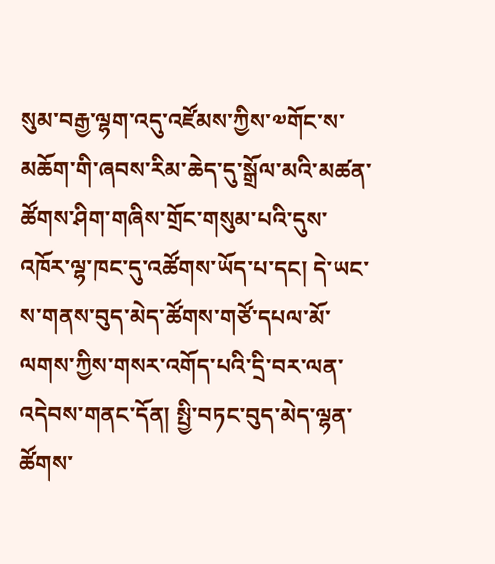སུམ་བརྒྱ་ལྷག་འདུ་འཛོམས་ཀྱིས་༧གོང་ས་མཆོག་གི་ཞབས་རིམ་ཆེད་དུ་སྒྲོལ་མའི་མཚན་ཚོགས་ཤིག་གཞིས་གྲོང་གསུམ་པའི་དུས་འཁོར་ལྷ་ཁང་དུ་འཚོགས་ཡོད་པ་དང། དེ་ཡང་ས་གནས་བུད་མེད་ཚོགས་གཙོ་དཔལ་མོ་ལགས་ཀྱིས་གསར་འགོད་པའི་དྲི་བར་ལན་འདེབས་གནང་དོན། སྤྱི་བཏང་བུད་མེད་ལྷན་ཚོགས་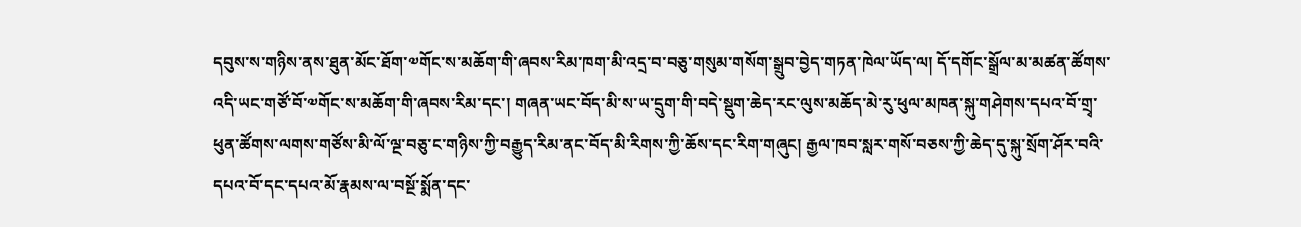དབུས་ས་གཉིས་ནས་ཐུན་མོང་ཐོག་༧གོང་ས་མཆོག་གི་ཞབས་རིམ་ཁག་མི་འདྲ་བ་བཅུ་གསུམ་གསོག་སྒྲུབ་བྱེད་གཏན་ཁེལ་ཡོད་ལ། དོ་དགོང་སྒྲོལ་མ་མཚན་ཚོགས་འདི་ཡང་གཙོ་བོ་༧གོང་ས་མཆོག་གི་ཞབས་རིམ་དང་། གཞན་ཡང་བོད་མི་ས་ཡ་དྲུག་གི་བདེ་སྡུག་ཆེད་རང་ལུས་མཆོད་མེ་རུ་ཕུལ་མཁན་སྐུ་གཤེགས་དཔའ་བོ་གྲྭ་ཕུན་ཚོགས་ལགས་གཙོས་མི་ལོ་ལྔ་བཅུ་ང་གཉིས་ཀྱི་བརྒྱུད་རིམ་ནང་བོད་མི་རིགས་ཀྱི་ཆོས་དང་རིག་གཞུང། རྒྱལ་ཁབ་སླར་གསོ་བཅས་ཀྱི་ཆེད་དུ་སྐུ་སྲོག་ཤོར་བའི་དཔའ་བོ་དང་དཔའ་མོ་རྣམས་ལ་བསྔོ་སྨོན་དང་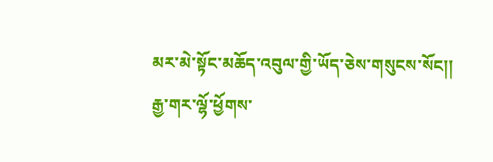མར་མེ་སྟོང་མཆོད་འབུལ་གྱི་ཡོད་ཅེས་གསུངས་སོང།།
རྒྱ་གར་ལྷོ་ཕྱོགས་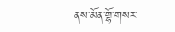ནས་མོན་གྷོ་གསར་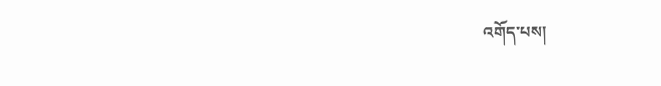འགོད་པས།